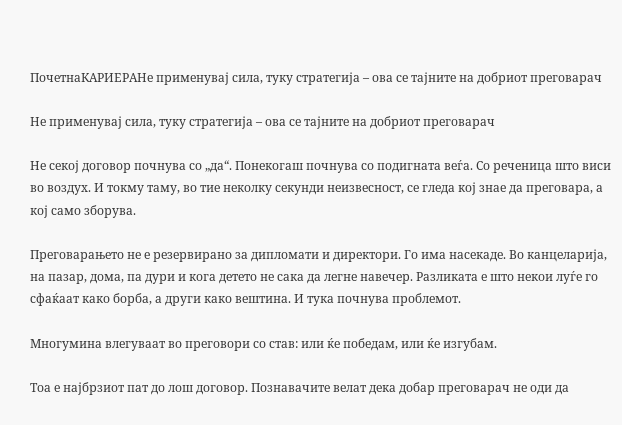ПочетнаКАРИЕРАНе применувај сила, туку стратегија – ова се тајните на добриот преговарач

Не применувај сила, туку стратегија – ова се тајните на добриот преговарач

Не секој договор почнува со „да“. Понекогаш почнува со подигната веѓа. Со реченица што виси во воздух. И токму таму, во тие неколку секунди неизвесност, се гледа кој знае да преговара, а кој само зборува.

Преговарањето не е резервирано за дипломати и директори. Го има насекаде. Во канцеларија, на пазар, дома, па дури и кога детето не сака да легне навечер. Разликата е што некои луѓе го сфаќаат како борба, а други како вештина. И тука почнува проблемот.

Многумина влегуваат во преговори со став: или ќе победам, или ќе изгубам.

Тоа е најбрзиот пат до лош договор. Познавачите велат дека добар преговарач не оди да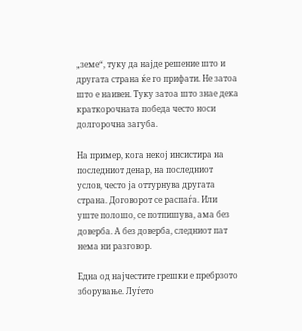„земе“, туку да најде решение што и другата страна ќе го прифати. Не затоа што е наивен. Туку затоа што знае дека краткорочната победа често носи долгорочна загуба.

На пример, кога некој инсистира на последниот денар, на последниот услов, често ја оттурнува другата страна. Договорот се распаѓа. Или уште полошо, се потпишува, ама без доверба. А без доверба, следниот пат нема ни разговор.

Една од најчестите грешки е пребрзото зборување. Луѓето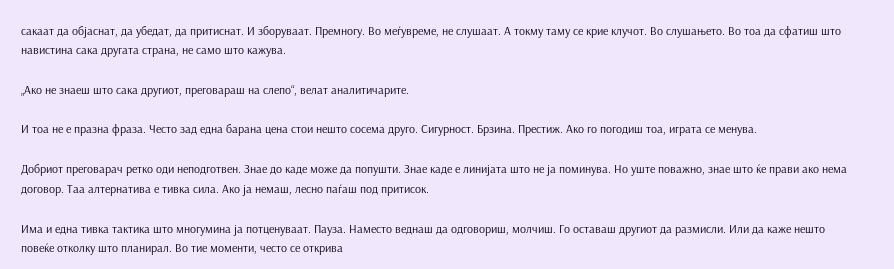сакаат да објаснат, да убедат, да притиснат. И зборуваат. Премногу. Во меѓувреме, не слушаат. А токму таму се крие клучот. Во слушањето. Во тоа да сфатиш што навистина сака другата страна, не само што кажува.

„Ако не знаеш што сака другиот, преговараш на слепо“, велат аналитичарите.

И тоа не е празна фраза. Често зад една барана цена стои нешто сосема друго. Сигурност. Брзина. Престиж. Ако го погодиш тоа, играта се менува.

Добриот преговарач ретко оди неподготвен. Знае до каде може да попушти. Знае каде е линијата што не ја поминува. Но уште поважно, знае што ќе прави ако нема договор. Таа алтернатива е тивка сила. Ако ја немаш, лесно паѓаш под притисок.

Има и една тивка тактика што многумина ја потценуваат. Пауза. Наместо веднаш да одговориш, молчиш. Го оставаш другиот да размисли. Или да каже нешто повеќе отколку што планирал. Во тие моменти, често се открива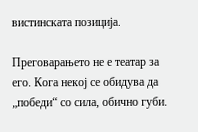вистинската позиција.

Преговарањето не е театар за его. Кога некој се обидува да „победи“ со сила, обично губи.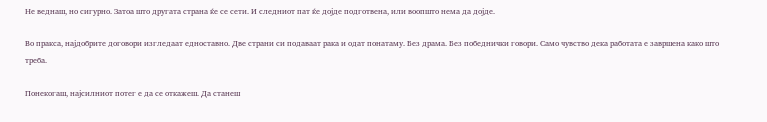Не веднаш, но сигурно. Затоа што другата страна ќе се сети. И следниот пат ќе дојде подготвена, или воопшто нема да дојде.

Во пракса, најдобрите договори изгледаат едноставно. Две страни си подаваат рака и одат понатаму. Без драма. Без победнички говори. Само чувство дека работата е завршена како што треба.

Понекогаш, најсилниот потег е да се откажеш. Да станеш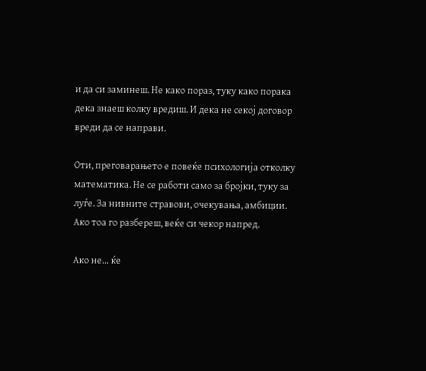и да си заминеш. Не како пораз, туку како порака дека знаеш колку вредиш. И дека не секој договор вреди да се направи.

Оти, преговарањето е повеќе психологија отколку математика. Не се работи само за бројки, туку за луѓе. За нивните стравови, очекувања, амбиции. Ако тоа го разбереш, веќе си чекор напред.

Ако не… ќе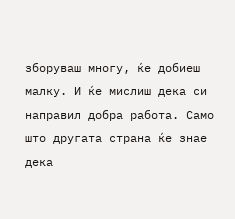зборуваш многу, ќе добиеш малку. И ќе мислиш дека си направил добра работа. Само што другата страна ќе знае дека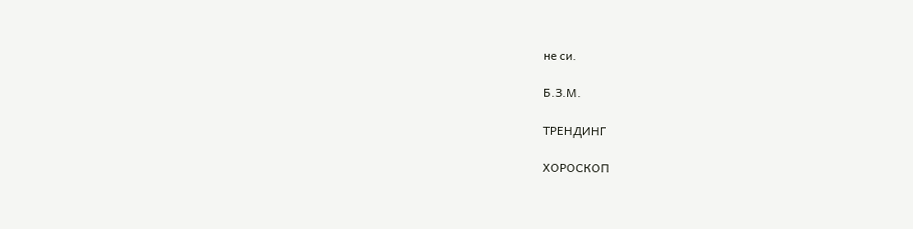не си.

Б.З.М.

ТРЕНДИНГ

ХОРОСКОП